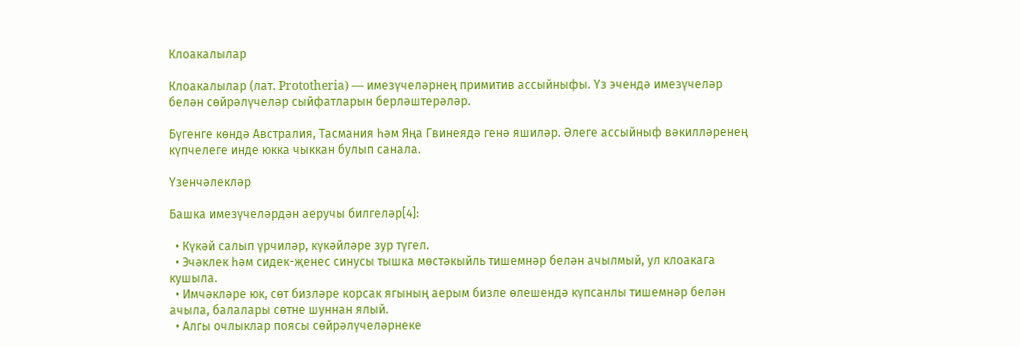Клоакалылар

Клоакалылар (лат. Prototheria) — имезүчеләрнең примитив ассыйныфы. Үз эчендә имезүчеләр белән сөйрәлүчеләр сыйфатларын берләштерәләр.

Бүгенге көндә Австралия, Тасмания һәм Яңа Гвинеядә генә яшиләр. Әлеге ассыйныф вәкилләренең күпчелеге инде юкка чыккан булып санала.

Үзенчәлекләр

Башка имезүчеләрдән аеручы билгеләр[4]:

  • Күкәй салып үрчиләр, күкәйләре зур түгел.
  • Эчәклек һәм сидек-җенес синусы тышка мөстәкыйль тишемнәр белән ачылмый, ул клоакага кушыла.
  • Имчәкләре юк, сөт бизләре корсак ягының аерым бизле өлешендә күпсанлы тишемнәр белән ачыла, балалары сөтне шуннан ялый.
  • Алгы очлыклар поясы сөйрәлүчеләрнеке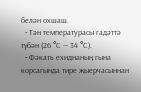белән охшаш.
  • Тән температурасы гадәттә түбән (26 °С — 34 °С).
  • Фәкать ехиднаның гына корсагында тире җыерчасыннан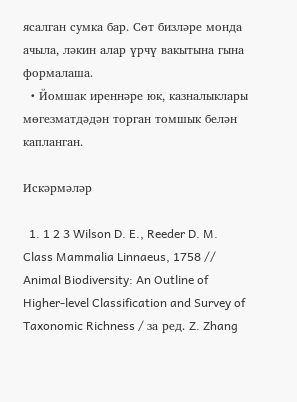ясалган сумка бар. Сөт бизләре монда ачыла, ләкин алар үрчү вакытына гына формалаша.
  • Йомшак иреннәре юк, казналыклары мөгезматдәдән торган томшык белән капланган.

Искәрмәләр

  1. 1 2 3 Wilson D. E., Reeder D. M. Class Mammalia Linnaeus, 1758 // Animal Biodiversity: An Outline of Higher-level Classification and Survey of Taxonomic Richness / за ред. Z. Zhang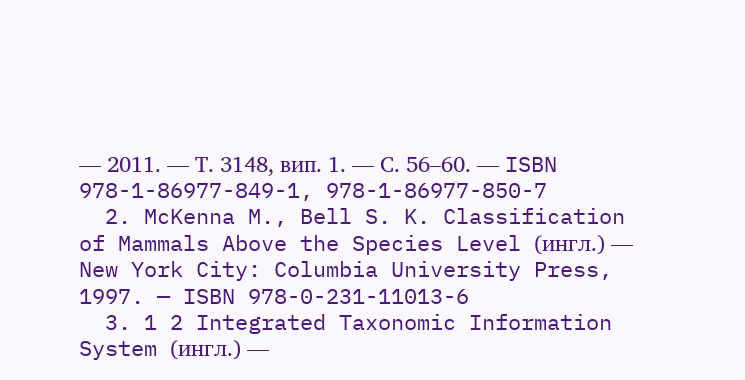— 2011. — Т. 3148, вип. 1. — С. 56–60. — ISBN 978-1-86977-849-1, 978-1-86977-850-7
  2. McKenna M., Bell S. K. Classification of Mammals Above the Species Level (ингл.) — New York City: Columbia University Press, 1997. — ISBN 978-0-231-11013-6
  3. 1 2 Integrated Taxonomic Information System (ингл.) —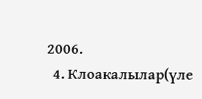2006.
  4. Клоакалылар(үле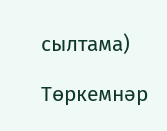сылтама)

Төркемнәр